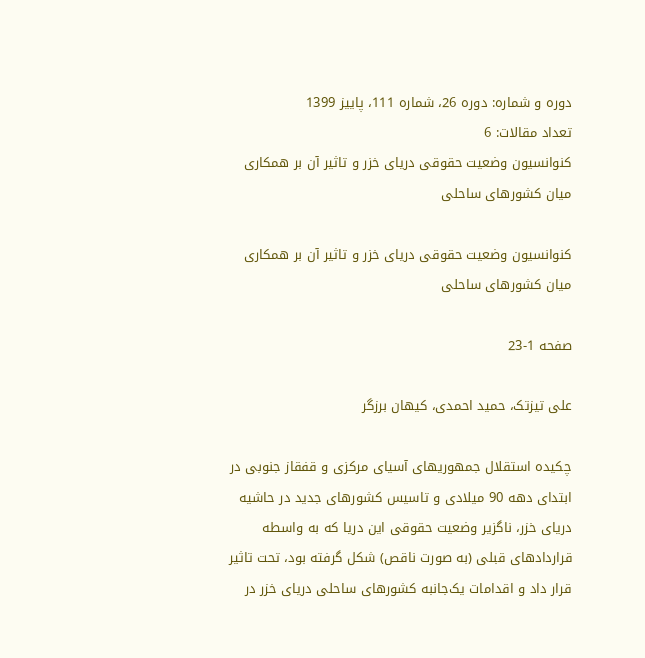دوره و شماره: دوره 26، شماره 111، پاییز 1399
تعداد مقالات: 6
کنوانسیون وضعیت حقوقی دریای خزر و تاثیر آن بر همکاری میان کشورهای ساحلی

کنوانسیون وضعیت حقوقی دریای خزر و تاثیر آن بر همکاری میان کشورهای ساحلی

صفحه 1-23

علی تیزتک، حمید احمدی، کیهان برزگر

چکیده استقلال جمهوریهای آسیای مرکزی و قفقاز جنوبی در ابتدای دهه 90 میلادی و تاسیس کشورهای جدید در حاشیه دریای خزر، ناگزیر وضعیت حقوقی این دریا که به واسطه قراردادهای قبلی (به صورت ناقص) شکل گرفته بود، تحت تاثیر قرار داد و اقدامات یک‌جانبه کشورهای ساحلی دریای خزر در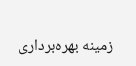زمینه بهره‌برداری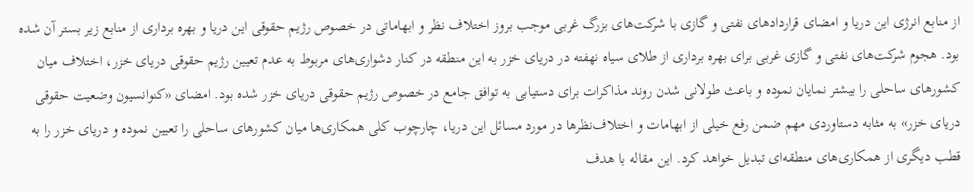از منابع انرژی این دریا و امضای قراردادهای نفتی و گازی با شرکت‌های بزرگ غربی موجب بروز اختلاف نظر و ابهاماتی در خصوص رژیم حقوقی این دریا و بهره برداری از منابع زیر بستر آن شده بود. هجوم شرکت‌های نفتی و گازی غربی برای بهره برداری از طلای سیاه نهفته در دریای خزر به این منطقه در کنار دشواری‌های مربوط به عدم تعیین رژیم حقوقی دریای خزر، اختلاف میان کشورهای ساحلی را بیشتر نمایان نموده و باعث طولانی شدن روند مذاکرات برای دستیابی به توافق جامع در خصوص رژیم حقوقی دریای خزر شده بود. امضای «کنوانسیون وضعیت حقوقی دریای خزر» به مثابه دستاوردی مهم ضمن رفع خیلی از ابهامات و اختلاف‌نظرها در مورد مسائل این دریا، چارچوب کلی همکاری‌ها میان کشورهای ساحلی را تعیین نموده و دریای خزر را به قطب دیگری از همکاری‌های منطقه‌ای تبدیل خواهد کرد. این مقاله با هدف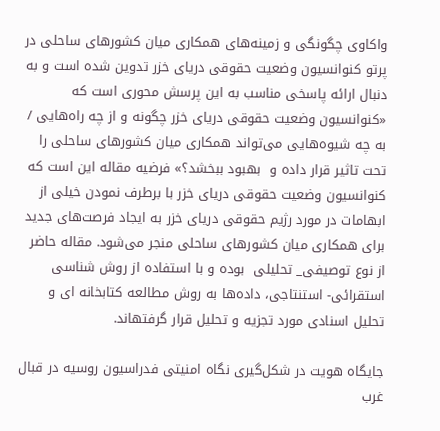واکاوی چگونگی و زمینه‌های همکاری میان کشورهای ساحلی در پرتو کنوانسیون وضعیت حقوقی دریای خزر تدوین شده است و به دنبال ارائه پاسخی مناسب به این پرسش محوری است که «کنوانسیون وضعیت حقوقی دریای خزر چگونه و از چه راه‌هایی / به چه شیوه‌هایی می‌تواند همکاری میان کشورهای ساحلی را تحت تاثیر قرار داده و  بهبود ببخشد؟» فرضیه مقاله این است که کنوانسیون وضعیت حقوقی دریای خزر با برطرف نمودن خیلی از ابهامات در مورد رژیم حقوقی دریای خزر به ایجاد فرصت‌های جدید برای همکاری میان کشورهای ساحلی منجر می‌شود. مقاله حاضر از نوع توصیفی_ تحلیلی  بوده و با استفاده از روش شناسی استقرائی- استنتاجی، داده‌ها به روش مطالعه کتابخانه ای و تحلیل اسنادی مورد تجزیه و تحلیل قرار گرفتهاند.

جایگاه هویت در شکل‌گیری نگاه امنیتی فدراسیون روسیه در قبال غرب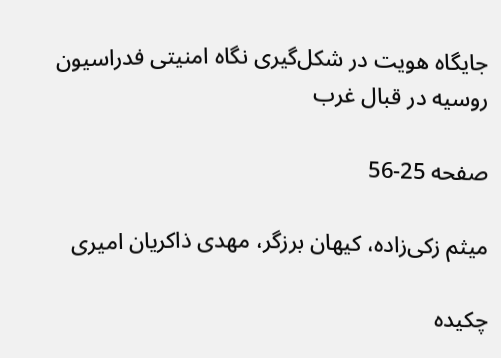جایگاه هویت در شکل‌گیری نگاه امنیتی فدراسیون روسیه در قبال غرب

صفحه 25-56

میثم زکی‌زاده، کیهان برزگر، مهدی ذاکریان امیری

چکیده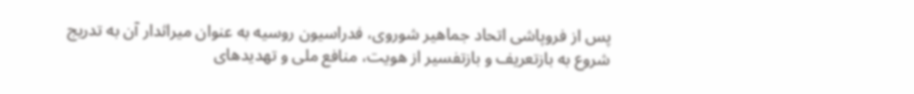پس از فروپاشی اتحاد جماهیر شوروی، فدراسیون روسیه به عنوان میراثدار آن به تدریج شروع به بازتعریف و بازتفسیر از هویت، منافع ملی و تهدیدهای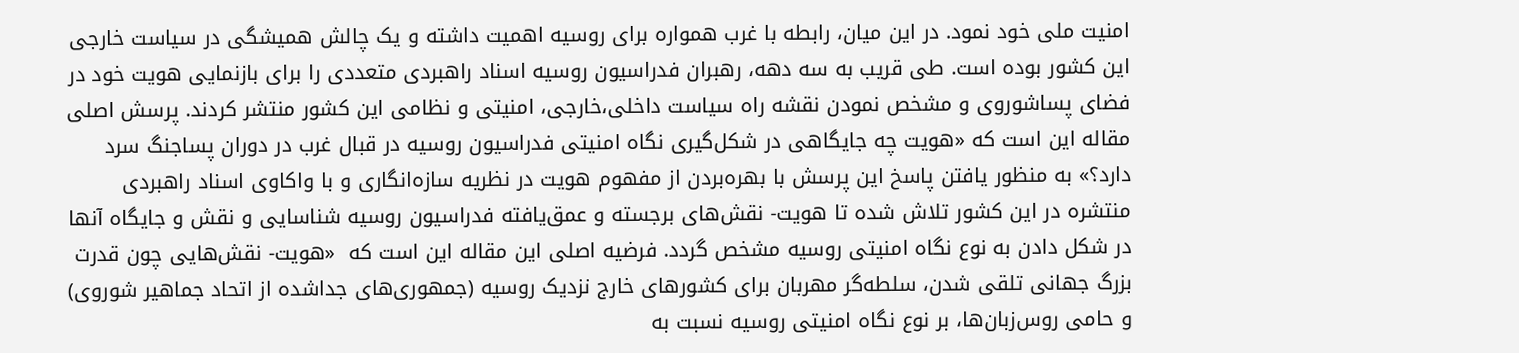امنیت ملی خود نمود. در این میان، رابطه با غرب همواره برای روسیه اهمیت داشته و یک چالش همیشگی در سیاست خارجی این کشور بوده است. طی قریب به سه دهه، رهبران فدراسیون روسیه اسناد راهبردی متعددی را برای بازنمایی هویت خود در فضای پساشوروی و مشخص نمودن نقشه راه سیاست داخلی،خارجی، امنیتی و نظامی این کشور منتشر کردند. پرسش اصلی مقاله این است که «هویت چه جایگاهی در شکل‌گیری نگاه امنیتی فدراسیون روسیه در قبال غرب در دوران پساجنگ سرد دارد؟» به منظور یافتن پاسخ این پرسش با بهره‌بردن از مفهوم هویت در نظریه سازه‌انگاری و با واکاوی اسناد راهبردی منتشره در این کشور تلاش شده تا هویت- نقش‌های برجسته و عمق‌یافته فدراسیون روسیه شناسایی و نقش و جایگاه آنها در شکل دادن به نوع نگاه امنیتی روسیه مشخص گردد. فرضیه اصلی این مقاله این است که  «هویت- نقش‌هایی چون قدرت بزرگ جهانی تلقی شدن، سلطه‌گر مهربان برای کشورهای خارج نزدیک روسیه (جمهوری‌های جداشده از اتحاد جماهیر شوروی) و حامی روس‌زبان‌ها، بر نوع نگاه امنیتی روسیه نسبت به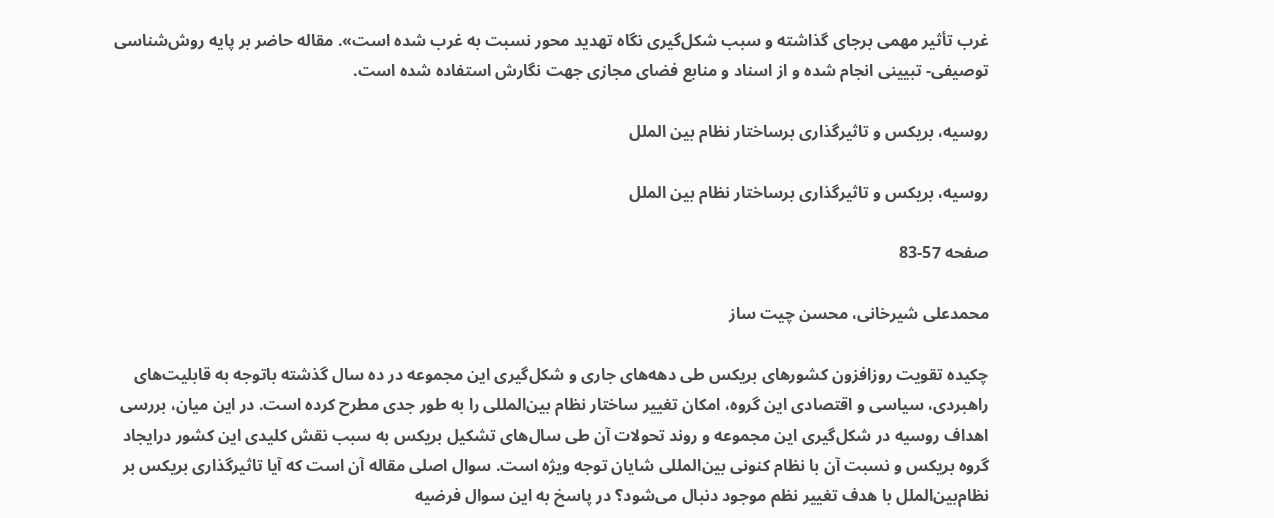غرب تأثیر مهمی برجای گذاشته و سبب شکل‌گیری نگاه تهدید محور نسبت به غرب شده است». مقاله حاضر بر پایه روش‌شناسی توصیفی- تبیینی انجام شده و از اسناد و منابع فضای مجازی جهت نگارش استفاده شده است.

روسیه، بریکس و تاثیرگذاری برساختار نظام بین الملل

روسیه، بریکس و تاثیرگذاری برساختار نظام بین الملل

صفحه 57-83

محمدعلی شیرخانی، محسن چیت ساز

چکیده تقویت روزافزون کشورهای بریکس طی دهه‌های جاری و شکل‌گیری این مجموعه در ده سال گذشته باتوجه به قابلیت‌های راهبردی، سیاسی و اقتصادی این گروه، امکان تغییر ساختار نظام ‌بین‌المللی را به طور جدی مطرح کرده است. در این میان، بررسی اهداف روسیه در شکل‌گیری این مجموعه و روند تحولات آن طی سال‌های تشکیل بریکس به سبب نقش کلیدی این کشور درایجاد گروه بریکس و نسبت آن با نظام کنونی بین‌المللی شایان توجه ویژه است. سوال اصلی مقاله آن است که آیا تاثیرگذاری بریکس بر نظام‌بین‌الملل با هدف تغییر نظم موجود دنبال می‌شود؟ در پاسخ به این سوال فرضیه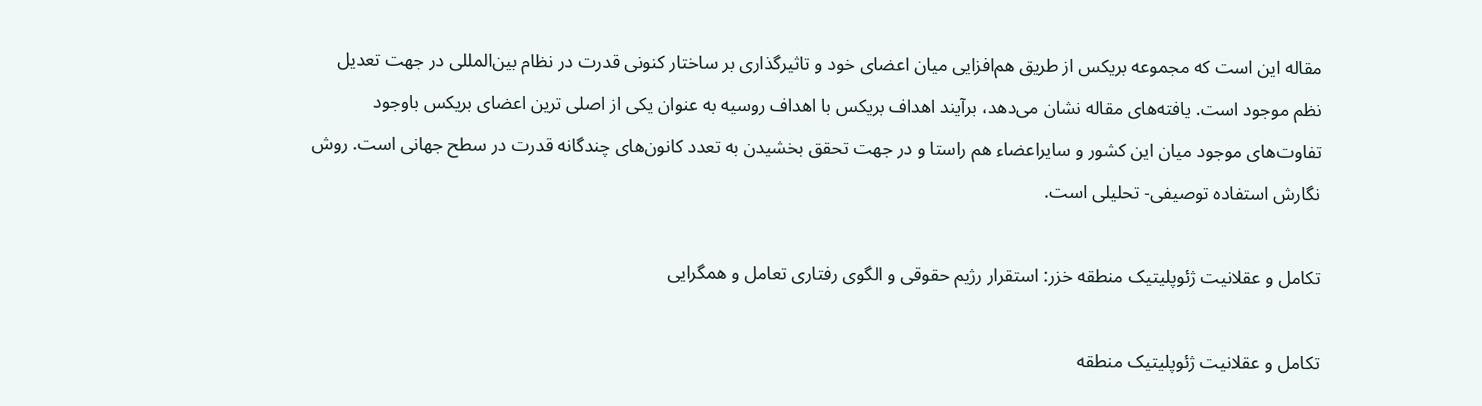مقاله این است که مجموعه بریکس از طریق هم‌افزایی میان اعضای خود و تاثیرگذاری بر ساختار کنونی قدرت در نظام بین‌المللی در جهت تعدیل نظم موجود است. یافته‌های مقاله نشان می‌دهد، برآیند اهداف بریکس با اهداف روسیه به عنوان یکی از اصلی ترین اعضای بریکس باوجود تفاوت‌های موجود میان این کشور و سایراعضاء هم راستا و در جهت تحقق بخشیدن به تعدد کانون‌های چندگانه قدرت در سطح جهانی است. روش نگارش استفاده توصیفی- تحلیلی است.

تکامل و عقلانیت ژئوپلیتیک منطقه خزر: استقرار رژیم حقوقی و الگوی رفتاری تعامل و همگرایی

تکامل و عقلانیت ژئوپلیتیک منطقه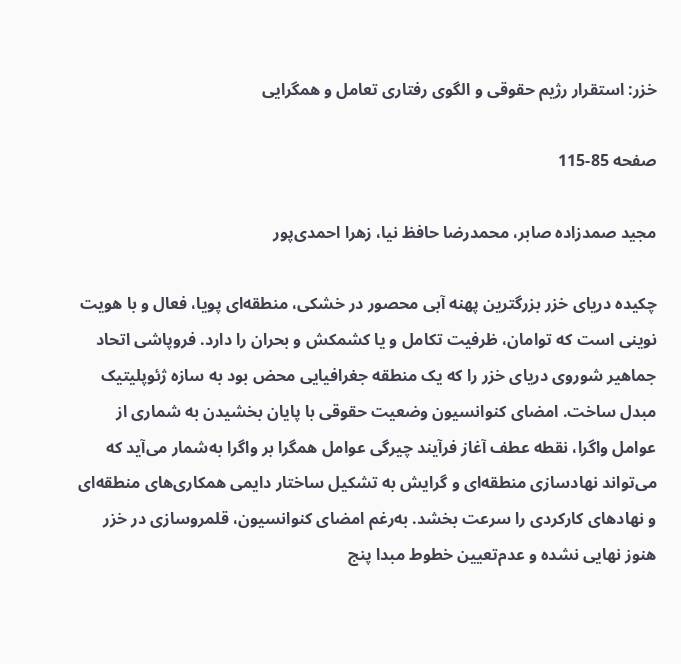خزر: استقرار رژیم حقوقی و الگوی رفتاری تعامل و همگرایی

صفحه 85-115

مجید صمدزاده صابر، محمدرضا حافظ نیا، زهرا احمدی‌پور

چکیده دریای خزر بزرگترین پهنه آبی محصور در خشکی، منطقه‌ای پویا، فعال و با هویت نوینی است که توامان، ظرفیت تکامل و یا کشمکش و بحران را دارد. فروپاشی اتحاد جماهیر شوروی دریای خزر را که یک منطقه جغرافیایی محض بود به سازه ژئوپلیتیک مبدل ساخت. امضای کنوانسیون وضعیت حقوقی با پایان بخشیدن به شماری از عوامل واگرا، نقطه عطف آغاز فرآیند چیرگی عوامل همگرا بر واگرا به‌شمار می‌آید که می‌تواند نهادسازی منطقه‌ای و گرایش به تشکیل ساختار دایمی همکاری‌های منطقه‌ای و نهادهای کارکردی را سرعت ‌بخشد. به‌رغم امضای کنوانسیون، قلمروسازی در خزر هنوز نهایی نشده و عدم‌تعیین خطوط مبدا پنج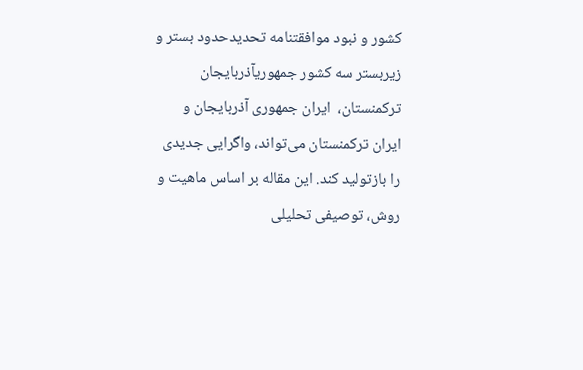کشور و نبود موافقتنامه تحدیدحدود بستر و زیربستر سه کشور جمهوریآذربایجان ترکمنستان،  ایران جمهوری آذربایجان و ایران ترکمنستان می‌تواند، واگرایی جدیدی را بازتولید کند. این مقاله بر اساس ماهیت و روش، توصیفی تحلیلی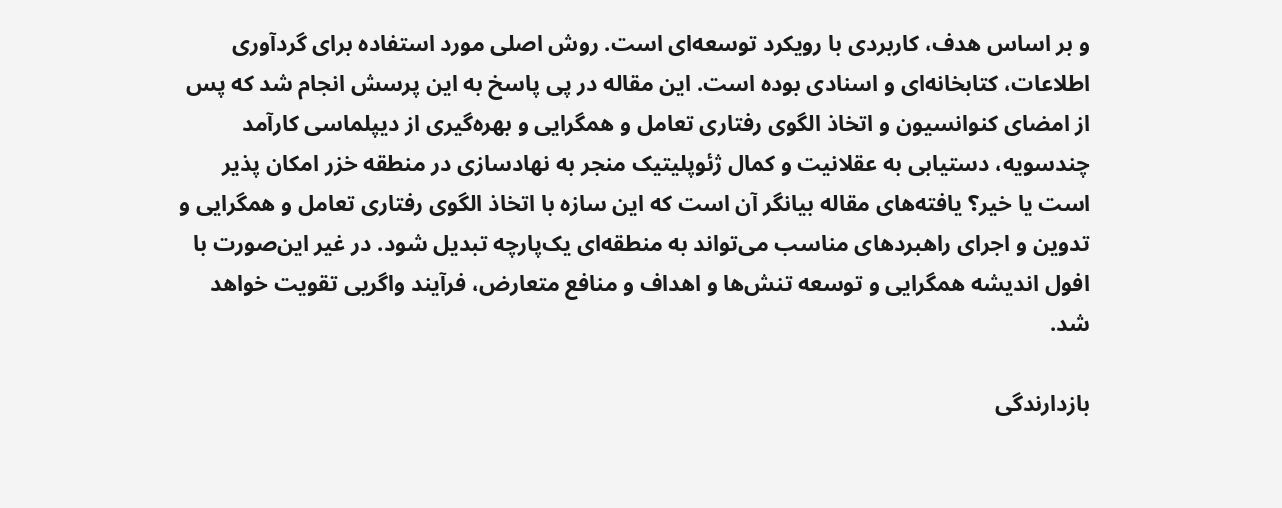و بر اساس هدف، کاربردی با رویکرد توسعه‌ای است. روش اصلی مورد استفاده برای گردآوری اطلاعات، کتابخانه‌ای و اسنادی بوده است. این مقاله در پی پاسخ به این پرسش انجام شد که پس از امضای کنوانسیون و اتخاذ الگوی رفتاری تعامل و همگرایی و بهره‌گیری از دیپلماسی کارآمد چندسویه، دستیابی به عقلانیت و کمال ژئوپلیتیک منجر به نهادسازی در منطقه خزر امکان پذیر است یا خیر؟ یافته‌های مقاله بیانگر آن است که این سازه با اتخاذ الگوی رفتاری تعامل و همگرایی و تدوین و اجرای راهبردهای مناسب می‌تواند به منطقه‌ای یک‌پارچه تبدیل شود. در غیر این‌صورت با افول اندیشه همگرایی و توسعه تنش‌ها و اهداف و منافع متعارض، فرآیند واگریی تقویت خواهد شد.

بازدارندگی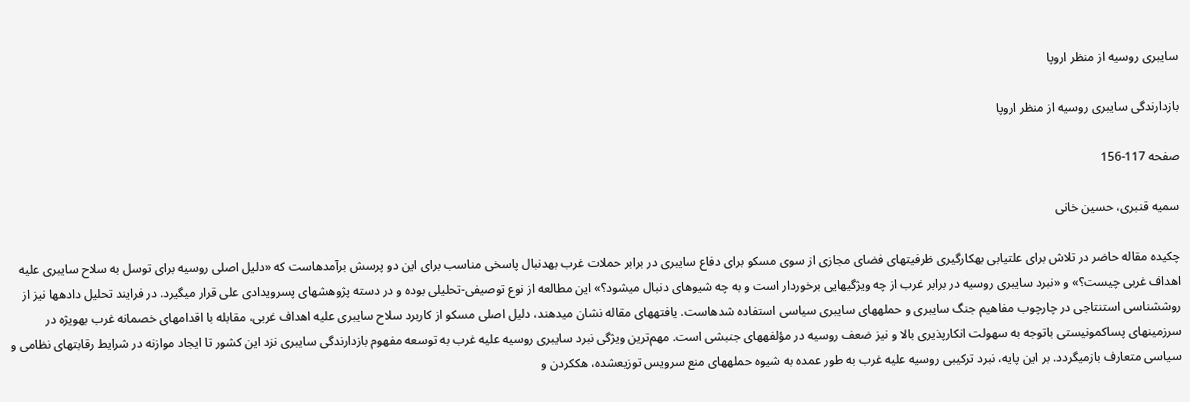سایبری روسیه از منظر اروپا

بازدارندگی سایبری روسیه از منظر اروپا

صفحه 117-156

سمیه قنبری، حسین خانی

چکیده مقاله حاضر در تلاش برای علتیابی بهکارگیری ظرفیتهای فضای مجازی از سوی مسکو برای دفاع سایبری در برابر حملات غرب بهدنبال پاسخی مناسب برای این دو پرسش برآمدهاست که «دلیل اصلی روسیه برای توسل به سلاح سایبری علیه اهداف غربی چیست؟» و «نبرد سایبری روسیه در برابر غرب از چه ویژگیهایی برخوردار است و به چه شیوهای دنبال میشود؟» این مطالعه از نوع توصیفی-تحلیلی بوده و در دسته پژوهشهای پسرویدادی علی قرار میگیرد. در فرایند تحلیل دادهها نیز از روششناسی استنتاجی در چارچوب مفاهیم جنگ سایبری و حملههای سایبری سیاسی استفاده شدهاست. یافتههای مقاله نشان میدهند، دلیل اصلی مسکو از کاربرد سلاح سایبری علیه اهداف غربی، مقابله با اقدامهای خصمانه غرب بهویژه در سرزمینهای پساکمونیستی باتوجه به سهولت انکارپذیری بالا و نیز ضعف روسیه در مؤلفههای جنبشی است. مهم‌ترین ویژگی نبرد سایبری روسیه علیه غرب به توسعه مفهوم بازدارندگی سایبری نزد این کشور تا ایجاد موازنه در شرایط رقابتهای نظامی و سیاسی متعارف بازمیگردد. بر این پایه، نبرد ترکیبی روسیه علیه غرب به طور عمده به شیوه حملههای منع سرویس توزیعشده، هککردن و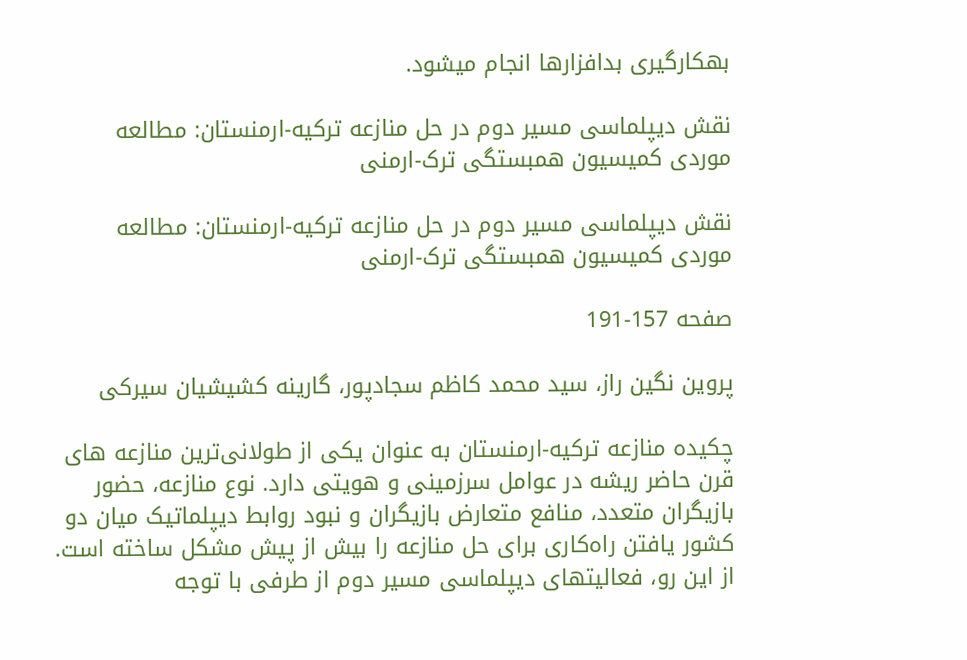بهکارگیری بدافزارها انجام میشود.

نقش دیپلماسی مسیر دوم در حل منازعه ترکیه-ارمنستان: مطالعه موردی کمیسیون همبستگی ترک-ارمنی

نقش دیپلماسی مسیر دوم در حل منازعه ترکیه-ارمنستان: مطالعه موردی کمیسیون همبستگی ترک-ارمنی

صفحه 157-191

پروین نگین راز، سید محمد کاظم سجادپور، گارینه کشیشیان سیرکی

چکیده منازعه ترکیه-ارمنستان به عنوان یکی از طولانی‌ترین منازعه های قرن حاضر ریشه در عوامل سرزمینی و هویتی دارد. نوع منازعه، حضور بازیگران متعدد، منافع متعارض بازیگران و نبود روابط دیپلماتیک میان دو کشور یافتن راه‌کاری برای حل منازعه را بیش از پیش مشکل ساخته است. از این رو، فعالیتهای دیپلماسی مسیر دوم از طرفی با توجه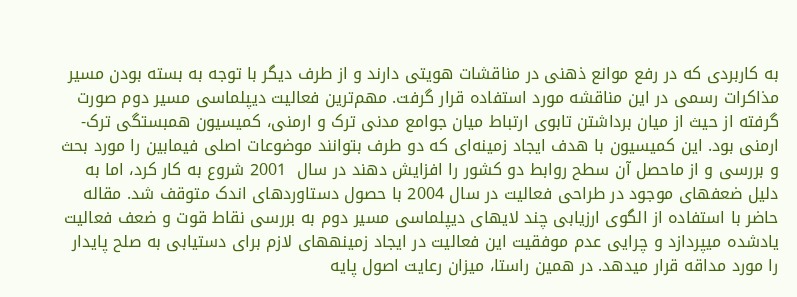به کاربردی که در رفع موانع ذهنی در مناقشات هویتی دارند و از طرف دیگر با توجه به بسته بودن مسیر مذاکرات رسمی در این مناقشه مورد استفاده قرار گرفت. مهم‌ترین فعالیت دیپلماسی مسیر دوم صورت گرفته از حیث از میان برداشتن تابوی ارتباط میان جوامع مدنی ترک و ارمنی، کمیسیون همبستگی ترک-ارمنی بود. این کمیسیون با هدف ایجاد زمینه‌ای که دو طرف بتوانند موضوعات اصلی فیمابین را مورد بحث و بررسی و از ماحصل آن سطح روابط دو کشور را افزایش دهند در سال  2001 شروع به کار کرد، اما به دلیل ضعفهای موجود در طراحی فعالیت در سال 2004 با حصول دستاوردهای اندک متوقف شد. مقاله حاضر با استفاده از الگوی ارزیابی چند لایهای دیپلماسی مسیر دوم به بررسی نقاط قوت و ضعف فعالیت یادشده میپردازد و چرایی عدم موفقیت این فعالیت در ایجاد زمینههای لازم برای دستیابی به صلح پایدار را مورد مداقه قرار میدهد. در همین راستا، میزان رعایت اصول پایه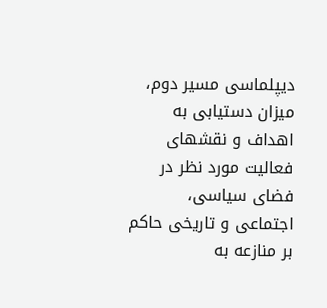دیپلماسی مسیر دوم، میزان دستیابی به اهداف و نقشهای فعالیت مورد نظر در فضای سیاسی، اجتماعی و تاریخی حاکم بر منازعه به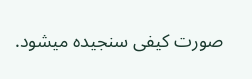صورت کیفی سنجیده میشود.